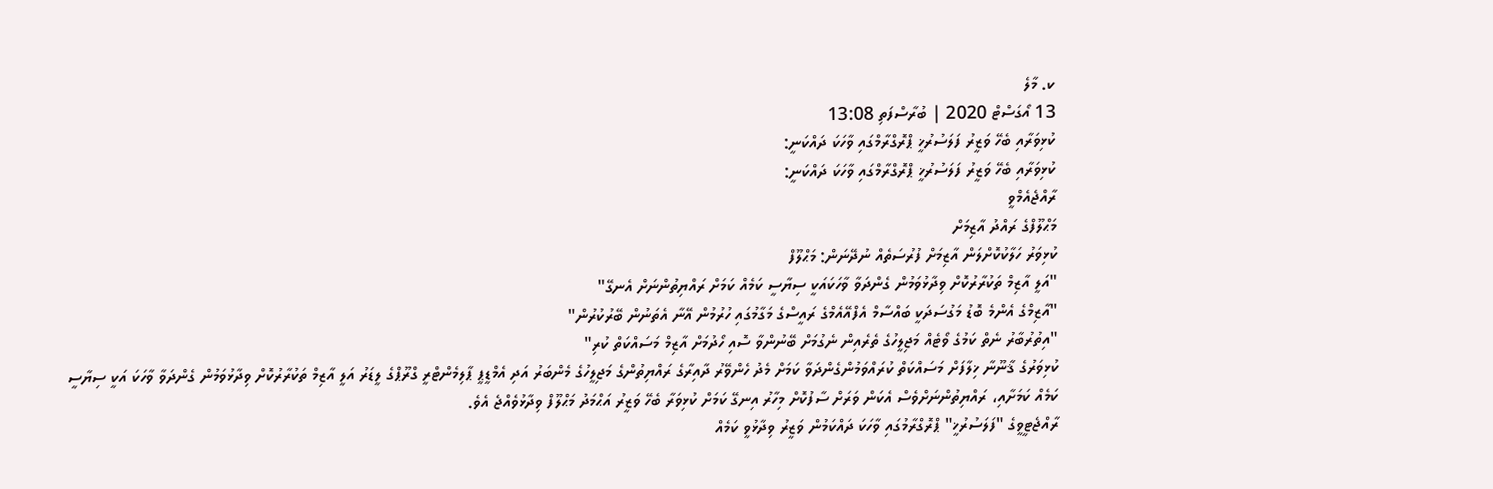ކ. މާލެ
13 އޯގަސްޓް 2020 | ބުރާސްފަތި 13:08
ކުޅިވަރާއި ބެހޭ ވަޒީރު ފަލަސުރުޚީ ޕްރޮގްރާމްގައި ވާހަކަ ދައްކަނީ:
ކުޅިވަރާއި ބެހޭ ވަޒީރު ފަލަސުރުޚީ ޕްރޮގްރާމްގައި ވާހަކަ ދައްކަނީ:
ރާއްޖެއެމްވީ
މަޙްލޫފްގެ ރައްދު އާޒިމަށް
ކުޅިވަރު ހަލާކުކޮށްލަން އާޒިމަށް ފުރުސަތެއް ނުދޭނަން: މަޙްލޫފް
"އަލީ އާޒިމް ތަކުރާރުކޮށް ވިދާޅުވަމުން ގެންދަވާ ވާހަކައަކީ ސިޔާސީ ކަމެއް ކަމަށް ރައްޔިތުންނަށް އެނގޭ"
"އާޒިމްގެ އެންމެ ބޮޑު މަގުސަދަކީ ބައްސާމް އެފްއޭއެމްގެ ރައީސްގެ މަގާމުގައި ހުރުމުން އޭނާ އެތަނުން ބޭރުކުރުން"
"އިތުރުބާރު ނެތް ކަމުގެ ވޯޓެއް މަޖިލީހުގެ ތެރެއިން ނެގުމަށް ބޭނުންވާ ސޮއި ހޯދުމަށް އާޒިމް މަސައްކަތް ކުރި"
ކުޅިވަރުގެ ޤާނޫނާ ޚިލާފަށް މަސައްކަތް ކުރައްވަމުންގެންދަވާ ކަމަށް މެދު ހެންވޭރު ދާއިރާގެ ރައްޔިތުންގެ މަޖިލީހުގެ މެންބަރު އަދި އެމްޑީޕީ ޕާލިމެންޓްރީ ގްރޫޕްގެ ލީޑަރު އަލީ އާޒިމް ތަކުރާރުކޮށް ވިދާޅުވަމުން ގެންދަވާ ވާހަކަ އަކީ ސިޔާސީ ކަމެއް ކަމަށާއި، ރައްޔިތުންނަށްވެސް އެކަން ވަރަށް ސާފުކޮށް މިހާރު އިނގޭ ކަމަށް ކުޅިވަރާ ބެހޭ ވަޒީރު އަޙްމަދު މަޙްލޫފް ވިދާޅުވެއްޖެ އެވެ.
ރާއްޖެޓީވީގެ "ފަލަސުރުޚީ" ޕްރޮގްރާމުގައި ވާހަކަ ދައްކަމުން ވަޒީރު ވިދާޅުވީ ކަމެއް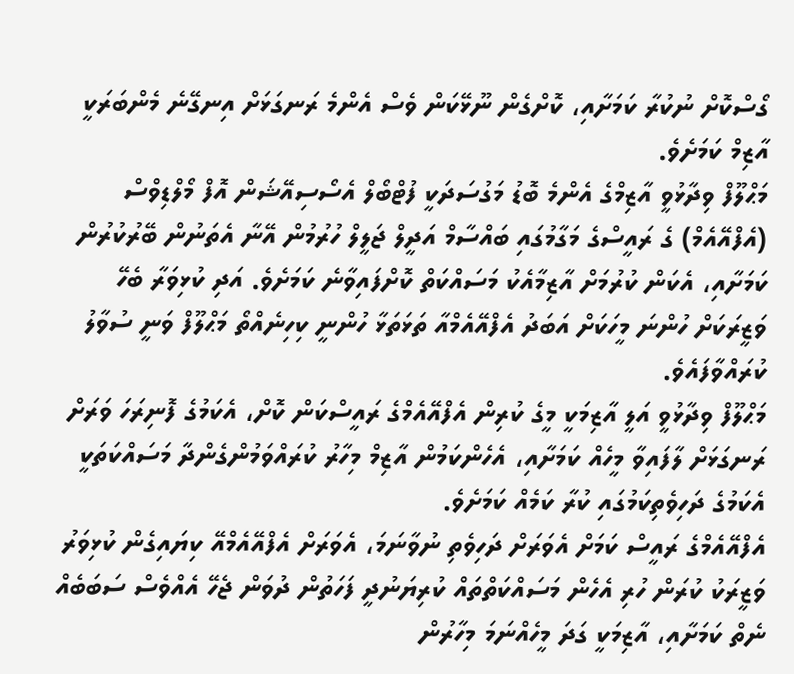ގޯސްކޮށް ނުކުރާ ކަމަށާއި، ކޮށްގެން ނޫޅޭކަން ވެސް އެންމެ ރަނގަޅަށް އިނގޭނެ މެންބަރަކީ އާޒިމް ކަމަށެވެ.
މަޙްލޫފް ވިދާޅުވީ އާޒިމްގެ އެންމެ ބޮޑު މަގުސަދަކީ ފުޓްބޯލް އެސޯސިއޭޝަން އޮފް މޯލްޑިވްސް (އެފްއޭއެމް) ގެ ރައީސްގެ މަގާމުގައި ބައްސާމް އަދީލް ޖަލީލް ހުރުމުން އޭނާ އެތަނުން ބޭރުކުރުން ކަމަށާއި، އެކަން ކުރުމަށް އާޒިމާއެކު މަސައްކަތް ކޮށްފައިވާނެ ކަމަށެވެ. އަދި ކުޅިވަރާ ބެހޭ ވަޒީރަކަށް ހުންނަ މީހަކަށް އަބަދު އެފްއޭއެމްއާ ތަޅަތަޅާ ހުންނީ ކިހިނެއްތޯ މަޙްލޫފް ވަނީ ސުވާލު ކުރައްވާފައެވެ.
މަޙްލޫފް ވިދާޅުވީ އަލީ އާޒިމަކީ މީގެ ކުރިން އެފްއޭއެމްގެ ރައީސްކަން ކޮށް، އެކަމުގެ ފޮނިރަހަ ވަރަށް ރަނގަޅަށް ލާފައިވާ މީހެއް ކަމަށާއި، އެހެންކަމުން އާޒިމް މިހާރު ކުރައްވަމުންގެންދާ މަސައްކަތަކީ އެކަމުގެ ދަހިވެތިކަމުގައި ކުރާ ކަމެއް ކަމަށެވެ.
އެފްއޭއެމްގެ ރައީސް ކަމަށް އެވަރަށް ދަހިވެތި ނުވާނަމަ، އެވަރަށް އެފްއޭއެމްއޭ ކިޔައިގެން ކުޅިވަރު ވަޒީރަކު ކުރަން ހުރި އެހެން މަސައްކަތްތައް ކުރިޔަނުދީ ފަހަތުން ދުވަން ޖެހޭ އެއްވެސް ސަބަބެއް ނެތް ކަމަށާއި، އާޒިމަކީ ގަދަ މީހެއްނަމަ މިހާރުން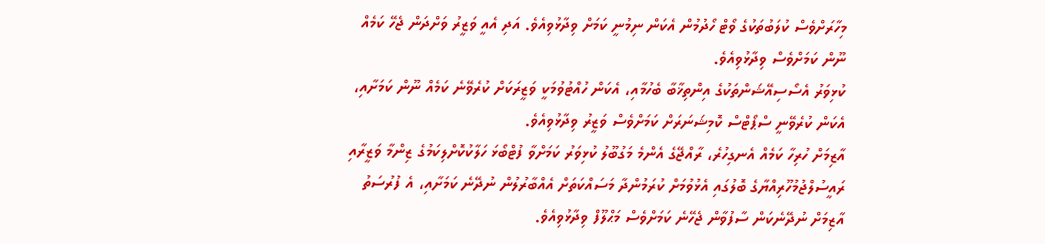މިހާރަށްވެސް ކުލަބުތަކުގެ ވޯޓް ހޯދުމުން އެކަން ނިމުނީ ކަމަށް ވިދާޅުވިއެވެ. އަދި އެއީ ވަޒީރު ވަށްދަން ޖެހޭ ކަމެއް ނޫން ކަމަށްވެސް ވިދާޅުވިއެވެ.
ކުޅިވަރު އެސޯސިއޭޝަންތަކުގެ އިންތިޚާބާ ބެހުމާއި، އެކަން ހުއްޓުވުމަކީ ވަޒީރަކަށް ކުރެވޭނެ ކަމެއް ނޫން ކަމަށާއި، އެކަން ކުރެވޭނީ ސްޕޯޓްސް ކޮމިޝަނަރަށް ކަމަށްވެސް ވަޒީރު ވިދާޅުވިއެވެ.
އާޒިމަށް ހުރިހާ ކަމެއް އެނގިހުރެ، ރާއްޖޭގެ އެންމެ މަގުބޫލު ކުޅިވަރު ކަމަށްވާ ފުޓްބޯޅަ ހަލާކުކޮށްލިކަމުގެ ޒިންމާ ވަޒީރާއި ރައީސުލްޖުމުހޫރިއްޔާގެ ބޮލުގައި އެޅުވުމަށް ކުރަމުންދާ މަސައްކަތަށް އެއްބާރުލުން ނުދޭނެ ކަމަށާއި، އެ ފުރުސަތު އާޒިމަށް ނުދޭނެކަން ސާފުވާން ޖެހޭނެ ކަމަށްވެސް މަޙްލޫފް ވިދާޅުވިއެވެ.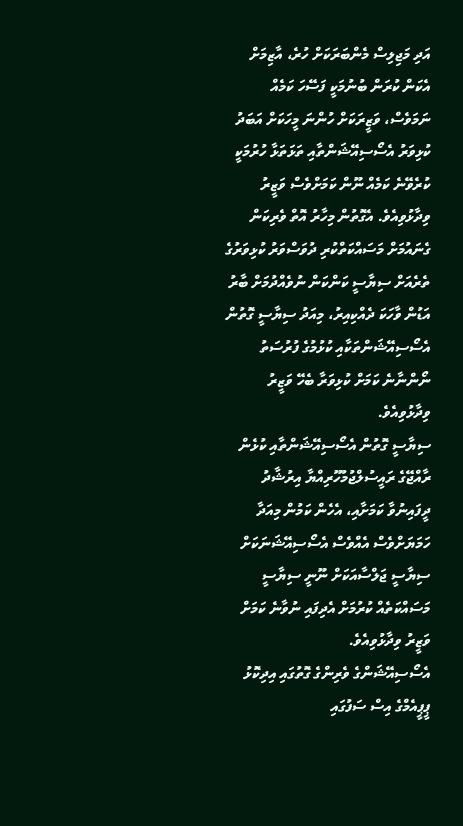އަދި މަޖިލިސް މެންބަރަކަށް ހުރެ، އާޒިމަށް އެކަން ކުރަން ބުނުމަކީ ފަސޭހަ ކަމެއް ނަމަވެސް، ވަޒީރަކަށް ހުންނަ މީހަކަށް އަބަދު ކުޅިވަރު އެސޯސިއޭޝަންތާއި ތަޅަތަޅާ ހުރުމަކީ ކުރެވޭނެ ކަމެއް ނޫން ކަމަށްވެސް ވަޒީރު ވިދާޅުވިއެވެ. އެގޮތުން މިހާރު އޮތް ވެރިކަން ގެނައުމަށް މަސައްކަތްކުރި ދުވަސްވަރު ކުޅިވަރުގެ ތެރެއަށް ސިޔާސީ ކަންކަން ނުވެއްދުމަށް ބާރު އަޑުން ވާހަކަ ދެއްކިއިރު، މިއަދު ސިޔާސީ ގޮތުން އެސޯސިއޭޝަންތަކާއި ކުޅުމުގެ ފުރުސަތު ނޯންނާނެ ކަމަށް ކުޅިވަރާ ބެހޭ ވަޒީރު ވިދާޅުވިއެވެ.
ސިޔާސީ ގޮތުން އެސޯސިއޭޝަންތާއި ކުޅެން ރާއްޖޭގެ ރައީސުލްޖުމުހޫރިއްޔާ އިރުޝާދު ދީފައިނުވާ ކަމަށާއި، އެހެން ކަމުން މިއަދާ ހަމަޔަށްވެސް އެއްވެސް އެސޯސިއޭޝަނަކަށް ސިޔާސީ ޖަލްސާއަކަށް ނޫނީ ސިޔާސީ މަސައްކަތެއް ކުރުމަށް އެދިފައި ނުވާނެ ކަމަށް ވަޒީރު ވިދާޅުވިއެވެ.
އެސޯސިއޭޝަންގެ ވެރިންގެ ގޮތުގައި އިދިކޮޅު ޕީޕީއެމްގެ އިސް ސަފުގައި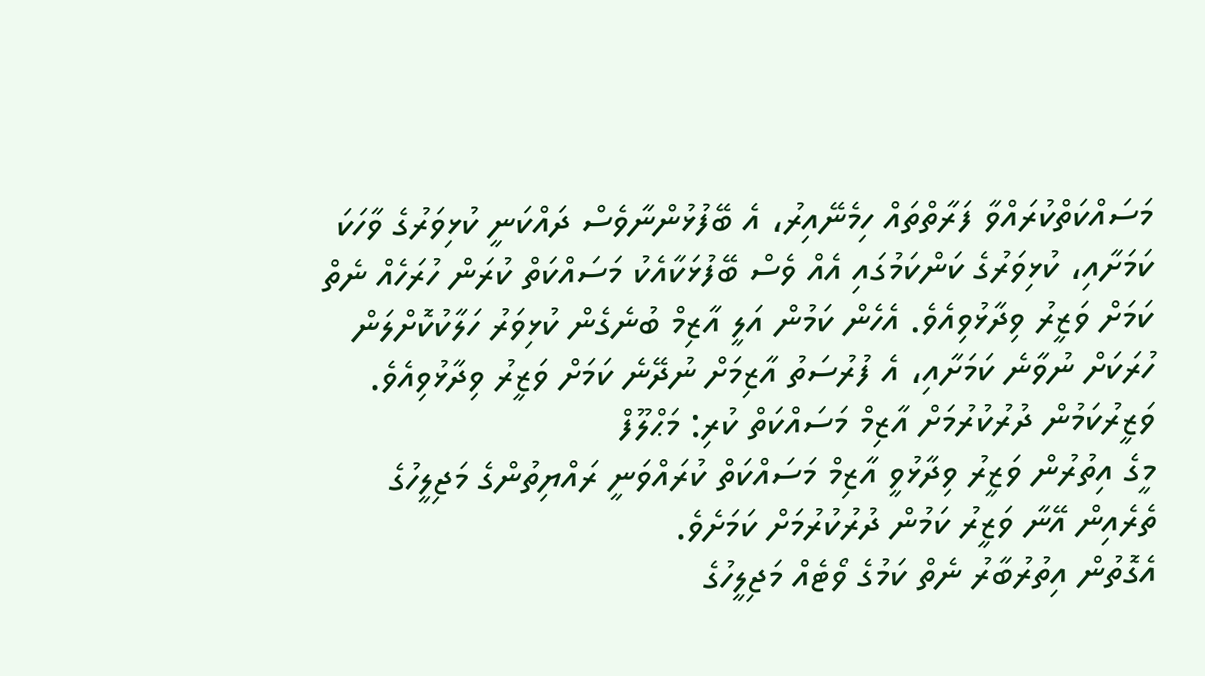މަސައްކަތްކުރައްވާ ފަރާތްތައް ހިމެނޭއިރު، އެ ބޭފުޅުންނާވެސް ދައްކަނީ ކުޅިވަރުގެ ވާހަކަ ކަމަށާއި، ކުޅިވަރުގެ ކަންކަމުގައި އެއް ވެސް ބޭފުޅަކާއެކު މަސައްކަތް ކުރަން ހުރަހެއް ނެތް ކަމަށް ވަޒީރު ވިދާޅުވިއެވެ. އެހެން ކަމުން އަލީ އާޒިމް ބުނެގެން ކުޅިވަރު ހަލާކުކޮށްލަން ހުރަކަށް ނުވާނެ ކަމަށާއި، އެ ފުރުސަތު އާޒިމަށް ނުދޭނެ ކަމަށް ވަޒީރު ވިދާޅުވިއެވެ.
ވަޒީރުކަމުން ދުރުކުރުމަށް އާޒިމް މަސައްކަތް ކުރި: މަޙްލޫފް
މީގެ އިތުރުން ވަޒީރު ވިދާޅުވީ އާޒިމް މަސައްކަތް ކުރައްވަނީ ރައްޔިތުންގެ މަޖިލީހުގެ ތެރެއިން އޭނާ ވަޒީރު ކަމުން ދުރުކުރުމަށް ކަމަށެވެ.
އެގޮތުން އިތުރުބާރު ނެތް ކަމުގެ ވޯޓެއް މަޖިލީހުގެ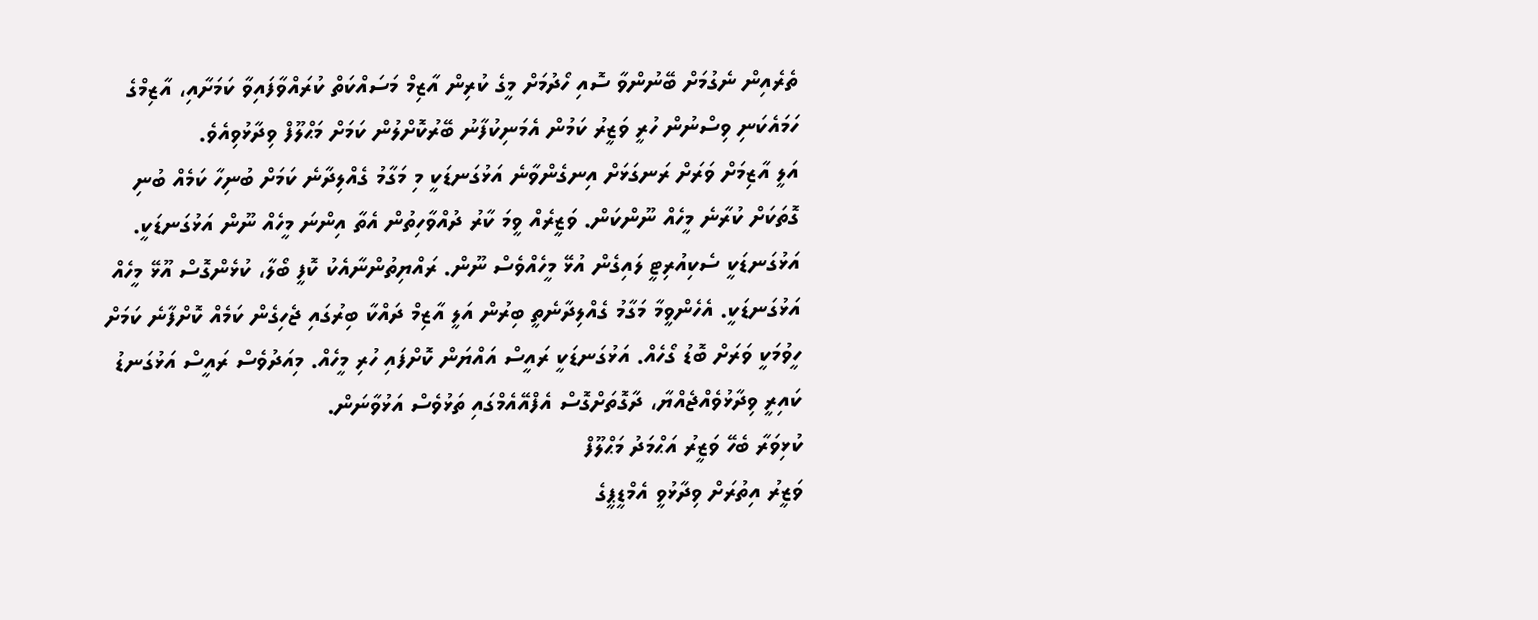ތެރެއިން ނެގުމަށް ބޭނުންވާ ސޮއި ހޯދުމަށް މީގެ ކުރިން އާޒިމް މަސައްކަތް ކުރައްވާފައިވާ ކަމަށާއި، އާޒިމްގެ ހަމައެކަނި ވިސްނުން ހުރީ ވަޒީރު ކަމުން އެމަނިކުފާނު ބޭރުކޮށްލުން ކަމަށް މަޙްލޫފް ވިދާޅުވިއެވެ.
އަލީ އާޒިމަށް ވަރަށް ރަނގަޅަށް އިނގެންވާނެ އަޅުގަނޑަކީ މި މަގާމު ގެއްލިދާނެ ކަމަށް ބުނިހާ ކަމެއް ބުނި ގޮތަކަށް ކުރާނެ މީހެއް ނޫންކަން. ވަޒީރެއް ވީމަ ކާރު ދުއްވާހިތުން އެތާ އިންނަ މީހެއް ނޫން އަޅުގަނޑަކީ. އަޅުގަނޑަކީ ސެކިއުރިޓީ ލައިގެން އުޅޭ މީހެއްވެސް ނޫން. ރައްޔިތުންނާއެކު ކޮފީ ބޯލާ، ކުޅެންގޮސް އޫޅޭ މީހެއް އަޅުގަނޑަކީ. އެހެންވީމާ މަގާމު ގެއްލިދާނެތީ ބިރުން އަލީ އާޒިމް ދައްކާ ބިރުގައި ޖެހިގެން ކަމެއް ކޮށްފާނެ ކަމަށް ހީވުމަކީ ވަރަށް ބޮޑު ގޯހެއް. އަޅުގަނޑަކީ ރައީސް އައްޔަން ކޮށްފައި ހުރި މީހެއް. މިއަދުވެސް ރައީސް އަޅުގަނޑު ކައިރީ ވިދާޅުވެއްޖެއްޔާ، ދާގޮތަށްގޮސް އެފްއޭއެމްގައި ތަޅުވެސް އަޅުވާނަން.
ކުޅިވަރާ ބެހޭ ވަޒީރު އަޙްމަދު މަޙްލޫފް
ވަޒީރު އިތުރަށް ވިދާޅުވީ އެމްޑީޕީގެ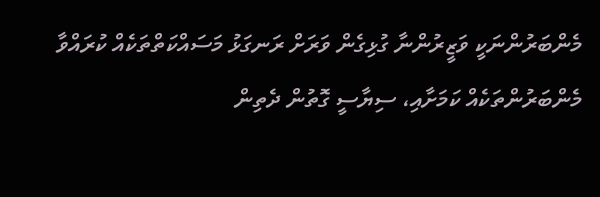މެންބަރުންނަކީ ވަޒީރުންނާ ގުޅިގެން ވަރަށް ރަނގަޅު މަސައްކަތްތަކެއް ކުރައްވާ މެންބަރުންތަކެއް ކަމަށާއި، ސިޔާސީ ގޮތުން ދެތިން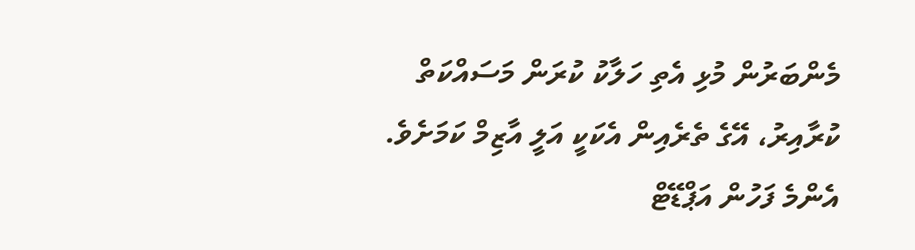މެންބަރުން މުޅި އެތި ހަލާކު ކުރަން މަސައްކަތް ކުރާއިރު، އޭގެ ތެރެއިން އެކަކީ އަލީ އާޒިމް ކަމަށެވެ.
އެންމެ ފަހުން އަޕްޑޭޓް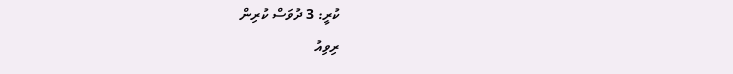ކުރީ: 3 ދުވަސް ކުރިން
ރިވިއު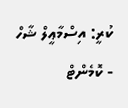ކުރީ: އިސްމާޢީލް ޝާހް
- ކޮމެންޓް